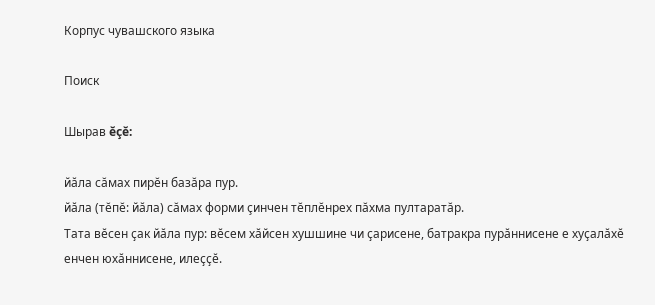Корпус чувашского языка

Поиск

Шырав ĕçĕ:

йӑла сăмах пирĕн базăра пур.
йӑла (тĕпĕ: йӑла) сăмах форми çинчен тĕплĕнрех пăхма пултаратăр.
Тата вӗсен ҫак йӑла пур: вӗсем хӑйсен хушшине чи ҫарисене, батракра пурӑннисене е хуҫалӑхӗ енчен юхӑннисене, илеҫҫӗ.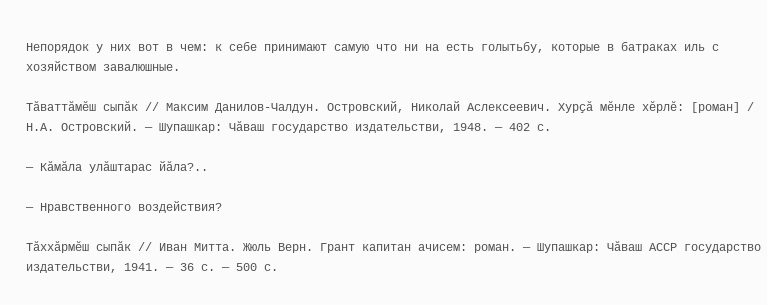Непорядок у них вот в чем: к себе принимают самую что ни на есть голытьбу, которые в батраках иль с хозяйством завалюшные.

Тӑваттӑмӗш сыпӑк // Максим Данилов-Чалдун. Островский, Николай Аслексеевич. Хурҫӑ мӗнле хӗрлӗ: [роман] / Н.А. Островский. — Шупашкар: Чӑваш государство издательстви, 1948. — 402 с.

— Кӑмӑла улӑштарас йӑла?..

— Нравственного воздействия?

Тӑххӑрмӗш сыпӑк // Иван Митта. Жюль Верн. Грант капитан ачисем: роман. — Шупашкар: Чӑваш АССР государство издательстви, 1941. — 36 с. — 500 с.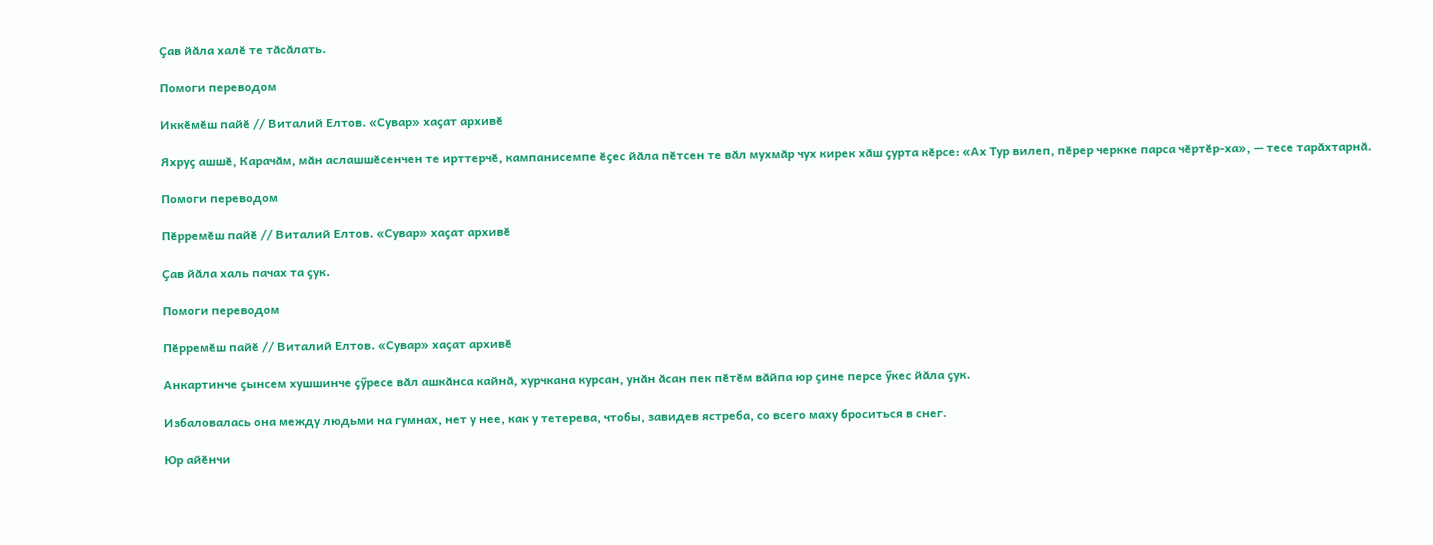Ҫав йӑла халӗ те тӑсӑлать.

Помоги переводом

Иккӗмӗш пайӗ // Виталий Елтов. «Сувар» хаҫат архивӗ

Яхруҫ ашшӗ, Карачӑм, мӑн аслашшӗсенчен те ирттерчӗ, кампанисемпе ӗҫес йӑла пӗтсен те вӑл мухмӑр чух кирек хӑш ҫурта кӗрсе: «Ах Тур вилеп, пӗрер черкке парса чӗртӗр-ха», — тесе тарӑхтарнӑ.

Помоги переводом

Пӗрремӗш пайӗ // Виталий Елтов. «Сувар» хаҫат архивӗ

Ҫав йӑла халь пачах та ҫук.

Помоги переводом

Пӗрремӗш пайӗ // Виталий Елтов. «Сувар» хаҫат архивӗ

Анкартинче ҫынсем хушшинче ҫӳресе вӑл ашкӑнса кайнӑ, хурчкана курсан, унӑн ӑсан пек пӗтӗм вӑйпа юр ҫине персе ӳкес йӑла ҫук.

Избаловалась она между людьми на гумнах, нет у нее, как у тетерева, чтобы, завидев ястреба, со всего маху броситься в снег.

Юр айӗнчи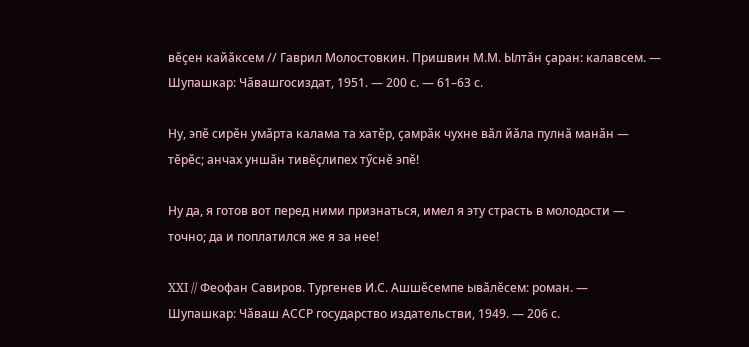вӗҫен кайӑксем // Гаврил Молостовкин. Пришвин М.М. Ылтӑн ҫаран: калавсем. — Шупашкар: Чӑвашгосиздат, 1951. — 200 с. — 61–63 с.

Ну, эпӗ сирӗн умӑрта калама та хатӗр, ҫамрӑк чухне вӑл йӑла пулнӑ манӑн — тӗрӗс; анчах уншӑн тивӗҫлипех тӳснӗ эпӗ!

Ну да, я готов вот перед ними признаться, имел я эту страсть в молодости — точно; да и поплатился же я за нее!

XXI // Феофан Савиров. Тургенев И.С. Ашшӗсемпе ывӑлӗсем: роман. — Шупашкар: Чӑваш АССР государство издательстви, 1949. — 206 с.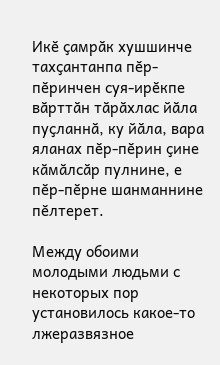Икӗ ҫамрӑк хушшинче тахҫантанпа пӗр-пӗринчен суя-ирӗкпе вӑрттӑн тӑрӑхлас йӑла пуҫланнӑ, ку йӑла, вара яланах пӗр-пӗрин ҫине кӑмӑлсӑр пулнине, е пӗр-пӗрне шанманнине пӗлтерет.

Между обоими молодыми людьми с некоторых пор установилось какое-то лжеразвязное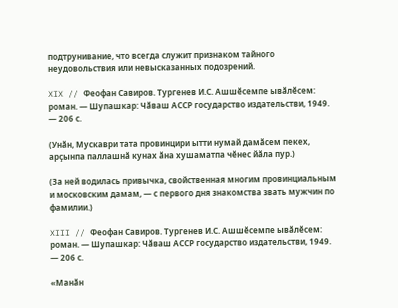подтрунивание, что всегда служит признаком тайного неудовольствия или невысказанных подозрений.

XIX // Феофан Савиров. Тургенев И.С. Ашшӗсемпе ывӑлӗсем: роман. — Шупашкар: Чӑваш АССР государство издательстви, 1949. — 206 с.

(Унӑн, Мускаври тата провинцири ытти нумай дамӑсем пекех, арҫынпа паллашнӑ кунах ӑна хушаматпа чӗнес йӑла пур.)

(За ней водилась привычка, свойственная многим провинциальным и московским дамам, — с первого дня знакомства звать мужчин по фамилии.)

XIII // Феофан Савиров. Тургенев И.С. Ашшӗсемпе ывӑлӗсем: роман. — Шупашкар: Чӑваш АССР государство издательстви, 1949. — 206 с.

«Манӑн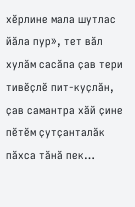хӗрлине мала шутлас йӑла пур», тет вӑл хулӑм сасӑпа ҫав тери тивӗҫлӗ пит-куҫлӑн, ҫав самантра хӑй ҫине пӗтӗм ҫутҫанталӑк пӑхса тӑнӑ пек…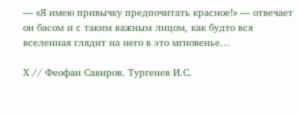— «Я имею привычку предпочитать красное!» — отвечает он басом и с таким важным лицом, как будто вся вселенная глядит на него в это мгновенье…

X // Феофан Савиров. Тургенев И.С.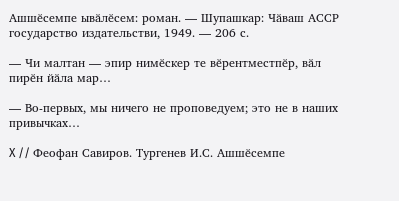Ашшӗсемпе ывӑлӗсем: роман. — Шупашкар: Чӑваш АССР государство издательстви, 1949. — 206 с.

— Чи малтан — эпир нимӗскер те вӗрентместпӗр, вӑл пирӗн йӑла мар…

— Во-первых, мы ничего не проповедуем; это не в наших привычках…

X // Феофан Савиров. Тургенев И.С. Ашшӗсемпе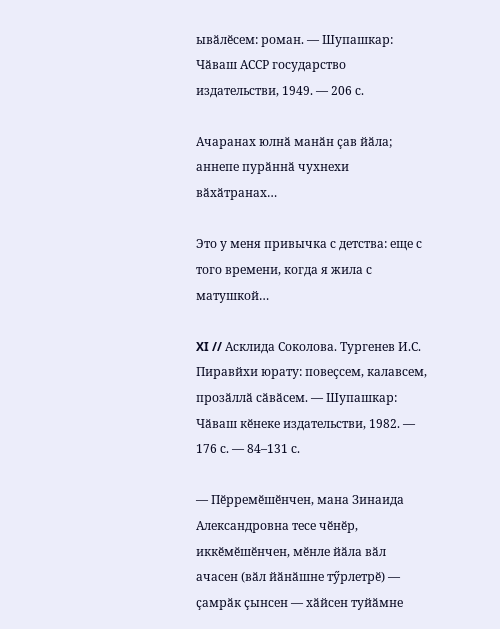ывӑлӗсем: роман. — Шупашкар: Чӑваш АССР государство издательстви, 1949. — 206 с.

Ачаранах юлнӑ манӑн ҫав йӑла; аннепе пурӑннӑ чухнехи вӑхӑтранах…

Это у меня привычка с детства: еще с того времени, когда я жила с матушкой…

XI // Асклида Соколова. Тургенев И.С. Пиравйхи юрату: повеҫсем, калавсем, прозӑллӑ сӑвӑсем. — Шупашкар: Чӑваш кӗнеке издательстви, 1982. — 176 с. — 84–131 с.

— Пӗрремӗшӗнчен, мана Зинаида Александровна тесе чӗнӗр, иккӗмӗшӗнчен, мӗнле йӑла вӑл ачасен (вӑл йӑнӑшне тӳрлетрӗ) — ҫамрӑк ҫынсен — хӑйсен туйӑмне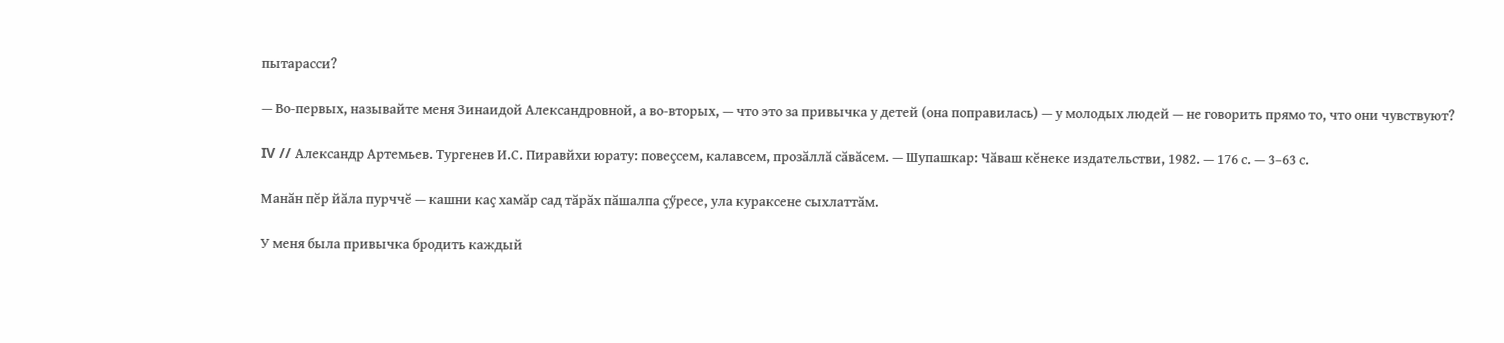пытарасси?

— Во-первых, называйте меня Зинаидой Александровной, а во-вторых, — что это за привычка у детей (она поправилась) — у молодых людей — не говорить прямо то, что они чувствуют?

IV // Александр Артемьев. Тургенев И.С. Пиравйхи юрату: повеҫсем, калавсем, прозӑллӑ сӑвӑсем. — Шупашкар: Чӑваш кӗнеке издательстви, 1982. — 176 с. — 3–63 с.

Манӑн пӗр йӑла пурччӗ — кашни каҫ хамӑр сад тӑрӑх пӑшалпа ҫӳресе, ула кураксене сыхлаттӑм.

У меня была привычка бродить каждый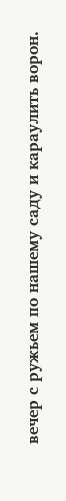вечер с ружьем по нашему саду и караулить ворон.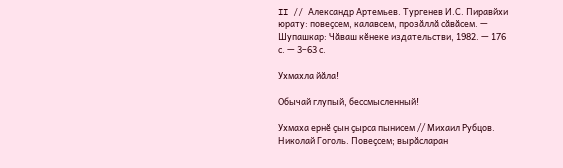II // Александр Артемьев. Тургенев И.С. Пиравйхи юрату: повеҫсем, калавсем, прозӑллӑ сӑвӑсем. — Шупашкар: Чӑваш кӗнеке издательстви, 1982. — 176 с. — 3–63 с.

Ухмахла йӑла!

Обычай глупый, бессмысленный!

Ухмаха ернӗ ҫын ҫырса пынисем // Михаил Рубцов. Николай Гоголь. Повеҫсем; вырӑсларан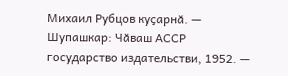Михаил Рубцов куҫарнӑ. — Шупашкар: Чӑваш АССР государство издательстви, 1952. —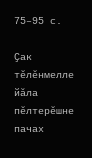75–95 с.

Ҫак тӗлӗнмелле йӑла пӗлтерӗшне пачах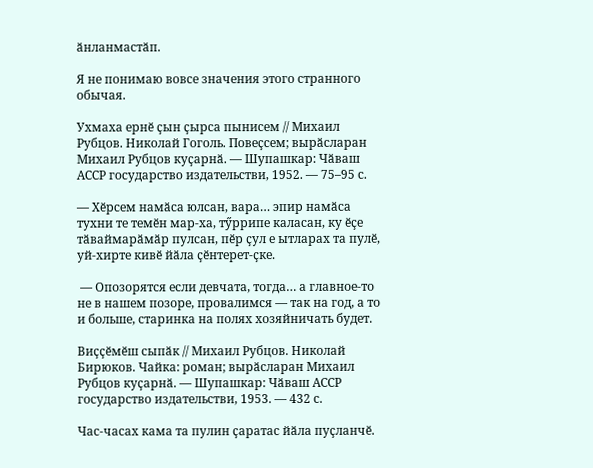ӑнланмастӑп.

Я не понимаю вовсе значения этого странного обычая.

Ухмаха ернӗ ҫын ҫырса пынисем // Михаил Рубцов. Николай Гоголь. Повеҫсем; вырӑсларан Михаил Рубцов куҫарнӑ. — Шупашкар: Чӑваш АССР государство издательстви, 1952. — 75–95 с.

— Хӗрсем намӑса юлсан, вара… эпир намӑса тухни те темӗн мар-ха, тӳррипе каласан, ку ӗҫе тӑваймарӑмӑр пулсан, пӗр ҫул е ытларах та пулӗ, уй-хирте кивӗ йӑла ҫӗнтерет-ҫке.

 — Опозорятся если девчата, тогда… а главное-то не в нашем позоре, провалимся — так на год, а то и больше, старинка на полях хозяйничать будет.

Виҫҫӗмӗш сыпӑк // Михаил Рубцов. Николай Бирюков. Чайка: роман; вырӑсларан Михаил Рубцов куҫарнӑ. — Шупашкар: Чӑваш АССР государство издательстви, 1953. — 432 с.

Час-часах кама та пулин ҫаратас йӑла пуҫланчӗ.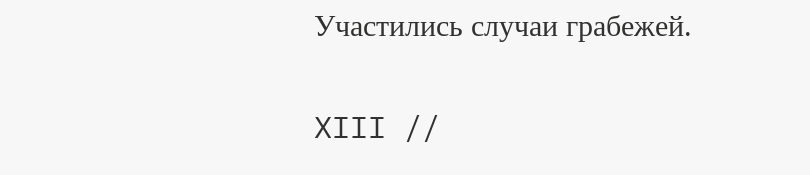Участились случаи грабежей.

XIII //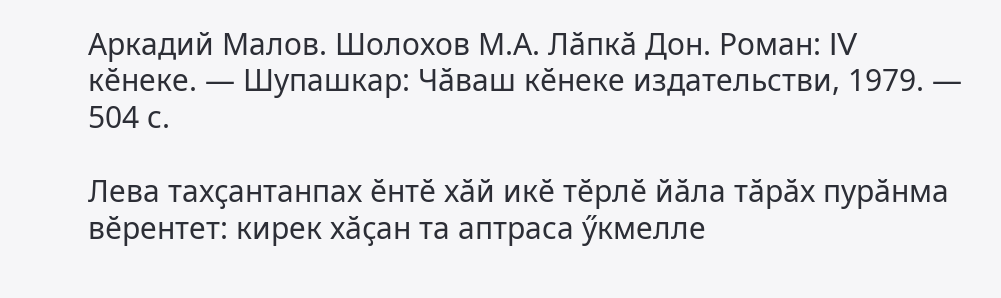Аркадий Малов. Шолохов М.А. Лӑпкӑ Дон. Роман: IV кӗнеке. — Шупашкар: Чӑваш кӗнеке издательстви, 1979. — 504 с.

Лева тахҫантанпах ӗнтӗ хӑй икӗ тӗрлӗ йӑла тӑрӑх пурӑнма вӗрентет: кирек хӑҫан та аптраса ӳкмелле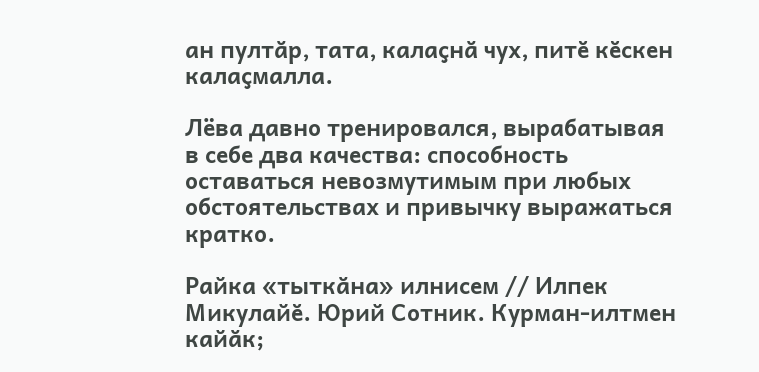ан пултӑр, тата, калаҫнӑ чух, питӗ кӗскен калаҫмалла.

Лёва давно тренировался, вырабатывая в себе два качества: способность оставаться невозмутимым при любых обстоятельствах и привычку выражаться кратко.

Райка «тыткӑна» илнисем // Илпек Микулайӗ. Юрий Сотник. Курман-илтмен кайӑк;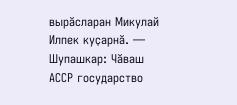вырӑсларан Микулай Илпек куҫарнӑ. — Шупашкар: Чӑваш АССР государство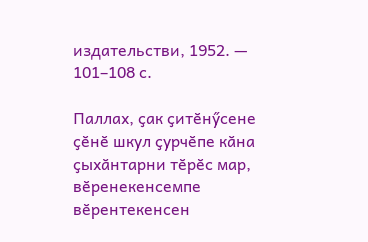издательстви, 1952. — 101–108 с.

Паллах, ҫак ҫитӗнӳсене ҫӗнӗ шкул ҫурчӗпе кӑна ҫыхӑнтарни тӗрӗс мар, вӗренекенсемпе вӗрентекенсен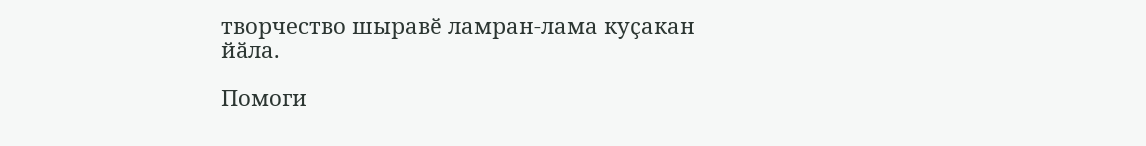творчество шыравӗ ламран-лама куҫакан йӑла.

Помоги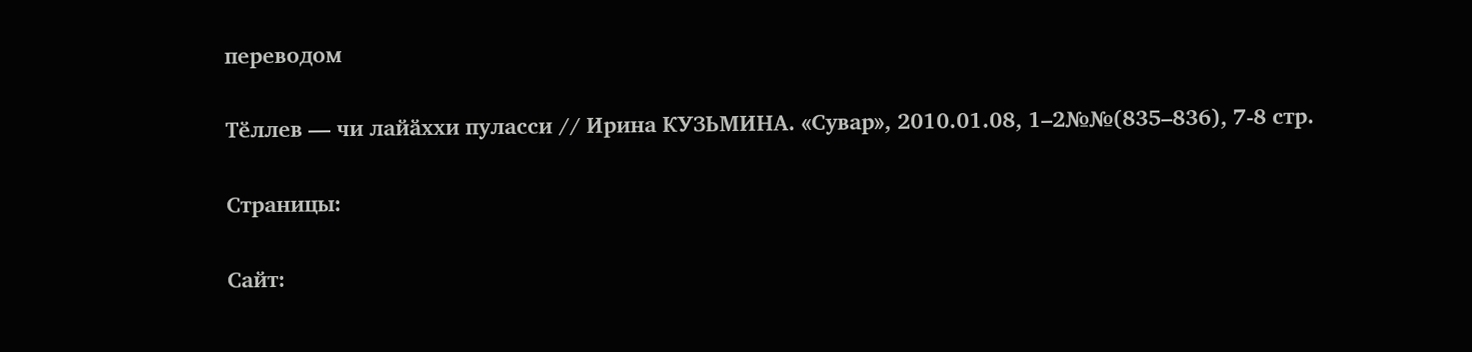переводом

Тӗллев — чи лайӑххи пуласси // Ирина КУЗЬМИНА. «Сувар», 2010.01.08, 1–2№№(835–836), 7-8 стр.

Страницы:

Сайт: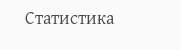Статистика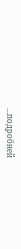...подробней